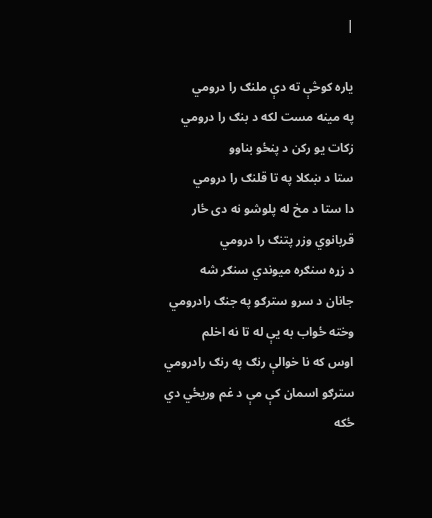|

ياره کوڅې ته دې ملنګ را درومي
په مينه مست لکه د بنګ را درومي
زکات يو رکن د پنځو بناوو
ستا د ښکلا په تا قلنګ را درومي
دا ستا د مخ له پلوشو نه دی ځار
قربانوي وزر پتنګ را درومي
د زړه سنګره ميوندي سنګر شه
جانان د سرو سترګو په جنګ رادرومي
وخته ځواب به يې له تا نه اخلم
اوس که نا خوالې رنګ په رنګ رادرومي
سترګو اسمان کې مې د غم وريځي دي
ځکه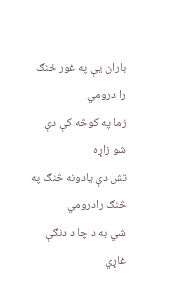باران يې په غور ځنګ را درومي
زما په کوڅه کې دې شو زاړه
تش دې يادونه څنګ په څنګ رادرومي
شي به د چا د دنګې غاړي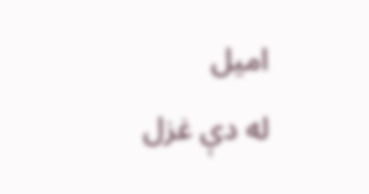اميل
له دې غزل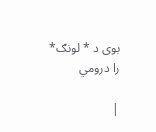بوی د * لونګ* را درومي

|